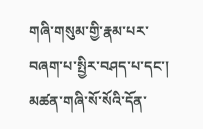གཞི་གསུམ་གྱི་རྣམ་པར་བཞག་པ་སྤྱིར་བཤད་པ་དང་། མཚན་གཞི་སོ་སོའི་དོན་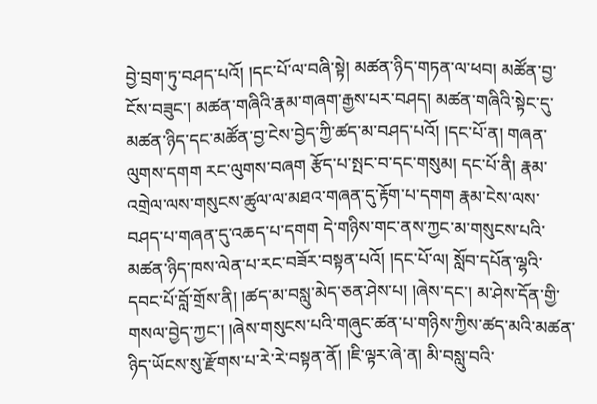བྱེ་བྲག་ཏུ་བཤད་པའོ། །དང་པོ་ལ་བཞི་སྟེ། མཚན་ཉིད་གཏན་ལ་ཕབ། མཚོན་བྱ་ངོས་བཟུང་། མཚན་གཞིའི་རྣམ་གཞག་རྒྱས་པར་བཤད། མཚན་གཞིའི་སྟེང་དུ་མཚན་ཉིད་དང་མཚོན་བྱ་ངེས་བྱེད་ཀྱི་ཚད་མ་བཤད་པའོ། །དང་པོ་ན། གཞན་ལུགས་དགག རང་ལུགས་བཞག རྩོད་པ་སྤང་བ་དང་གསུམ། དང་པོ་ནི། རྣམ་འགྲེལ་ལས་གསུངས་ཚུལ་ལ་མཐའ་གཞན་དུ་རྟོག་པ་དགག རྣམ་ངེས་ལས་བཤད་པ་གཞན་དུ་འཆད་པ་དགག དེ་གཉིས་གང་ནས་ཀྱང་མ་གསུངས་པའི་མཚན་ཉིད་ཁས་ལེན་པ་རང་བཟོར་བསྟན་པའོ། །དང་པོ་ལ། སློབ་དཔོན་ལྷའི་དབང་པོ་བློ་གྲོས་ནི། །ཚད་མ་བསླུ་མེད་ཅན་ཤེས་པ། །ཞེས་དང་། མ་ཤེས་དོན་གྱི་གསལ་བྱེད་ཀྱང་། །ཞེས་གསུངས་པའི་གཞུང་ཚན་པ་གཉིས་ཀྱིས་ཚད་མའི་མཚན་ཉིད་ཡོངས་སུ་རྫོགས་པ་རེ་རེ་བསྟན་ནོ། །ཇི་ལྟར་ཞེ་ན། མི་བསླུ་བའི་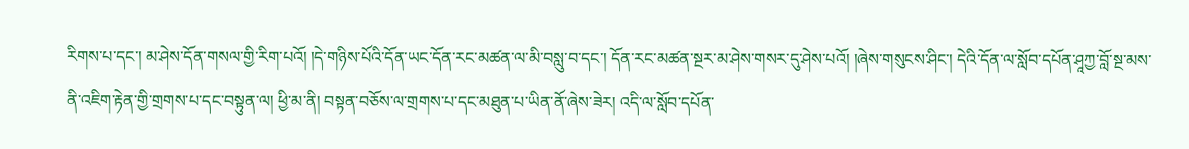རིགས་པ་དང་། མ་ཤེས་དོན་གསལ་གྱི་རིག་པའོ། །དེ་གཉིས་པོའི་དོན་ཡང་དོན་རང་མཚན་ལ་མི་བསླུ་བ་དང་། དོན་རང་མཚན་སྔར་མ་ཤེས་གསར་དུ་ཤེས་པའོ། །ཞེས་གསུངས་ཤིང་། དེའི་དོན་ལ་སློབ་དཔོན་ཤཱཀྱ་བློ་སྔ་མས་ནི་འཇིག་རྟེན་གྱི་གྲགས་པ་དང་བསྟུན་ལ། ཕྱི་མ་ནི། བསྟན་བཅོས་ལ་གྲགས་པ་དང་མཐུན་པ་ཡིན་ནོ་ཞེས་ཟེར། འདི་ལ་སློབ་དཔོན་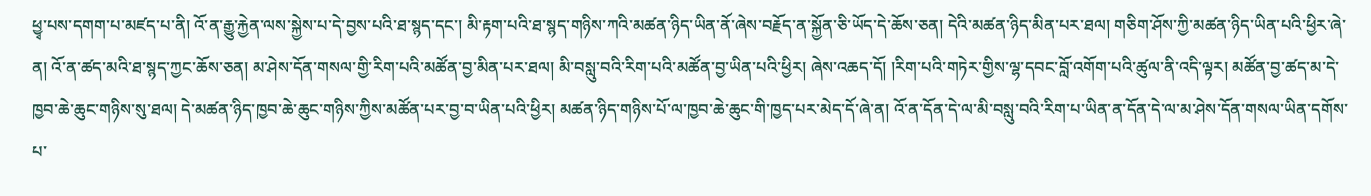ཕྱྭ་པས་དགག་པ་མཛད་པ་ནི། འོ་ན་རྒྱུ་རྐྱེན་ལས་སྐྱེས་པ་དེ་བྱས་པའི་ཐ་སྙད་དང་། མི་རྟག་པའི་ཐ་སྙད་གཉིས་ཀའི་མཚན་ཉིད་ཡིན་ནོ་ཞེས་བརྗོད་ན་སྐྱོན་ཅི་ཡོད་དེ་ཆོས་ཅན། དེའི་མཚན་ཉིད་མིན་པར་ཐལ། གཅིག་ཤོས་ཀྱི་མཚན་ཉིད་ཡིན་པའི་ཕྱིར་ཞེ་ན། འོ་ན་ཚད་མའི་ཐ་སྙད་ཀྱང་ཆོས་ཅན། མ་ཤེས་དོན་གསལ་གྱི་རིག་པའི་མཚོན་བྱ་མིན་པར་ཐལ། མི་བསླུ་བའི་རིག་པའི་མཚོན་བྱ་ཡིན་པའི་ཕྱིར། ཞེས་འཆད་དོ། །རིག་པའི་གཏེར་གྱིས་ལྷ་དབང་བློ་འགོག་པའི་ཚུལ་ནི་འདི་ལྟར། མཚོན་བྱ་ཚད་མ་དེ་ཁྱབ་ཆེ་ཆུང་གཉིས་སུ་ཐལ། དེ་མཚན་ཉིད་ཁྱབ་ཆེ་ཆུང་གཉིས་ཀྱིས་མཚོན་པར་བྱ་བ་ཡིན་པའི་ཕྱིར། མཚན་ཉིད་གཉིས་པོ་ལ་ཁྱབ་ཆེ་ཆུང་གི་ཁྱད་པར་མེད་དོ་ཞེ་ན། འོ་ན་དོན་དེ་ལ་མི་བསླུ་བའི་རིག་པ་ཡིན་ན་དོན་དེ་ལ་མ་ཤེས་དོན་གསལ་ཡིན་དགོས་པ་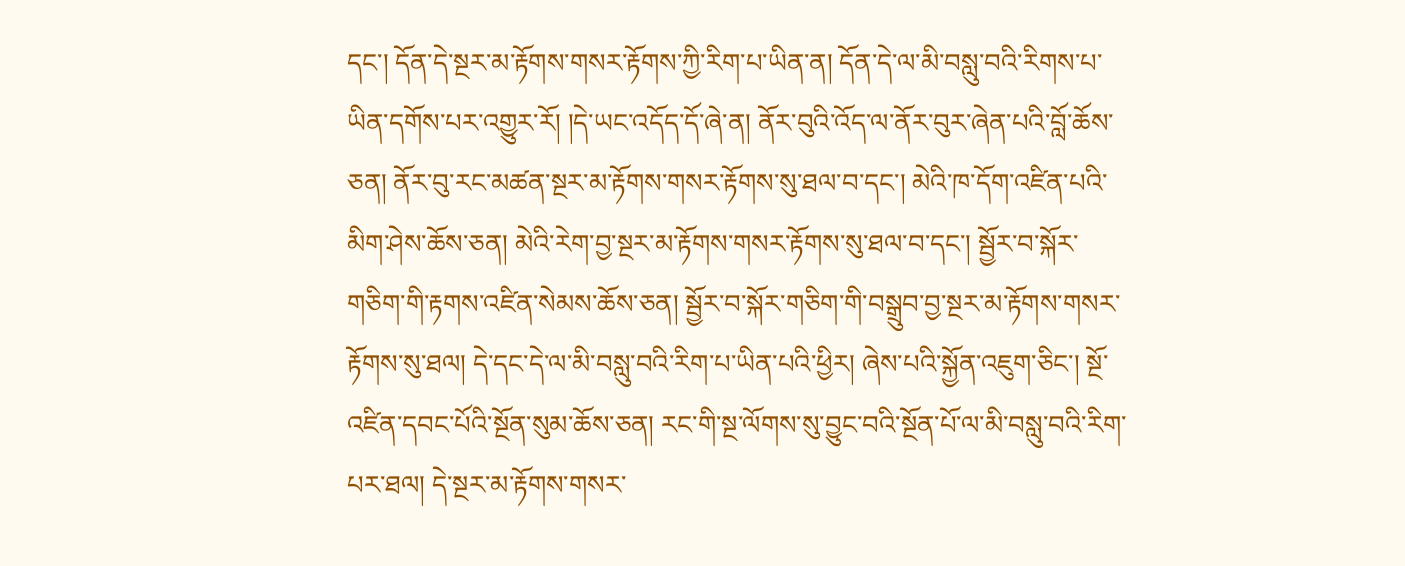དང་། དོན་དེ་སྔར་མ་རྟོགས་གསར་རྟོགས་ཀྱི་རིག་པ་ཡིན་ན། དོན་དེ་ལ་མི་བསླུ་བའི་རིགས་པ་ཡིན་དགོས་པར་འགྱུར་རོ། །དེ་ཡང་འདོད་དོ་ཞེ་ན། ནོར་བུའི་འོད་ལ་ནོར་བུར་ཞེན་པའི་བློ་ཆོས་ཅན། ནོར་བུ་རང་མཚན་སྔར་མ་རྟོགས་གསར་རྟོགས་སུ་ཐལ་བ་དང་། མེའི་ཁ་དོག་འཛིན་པའི་མིག་ཤེས་ཆོས་ཅན། མེའི་རེག་བྱ་སྔར་མ་རྟོགས་གསར་རྟོགས་སུ་ཐལ་བ་དང་། སྦྱོར་བ་སྐོར་གཅིག་གི་རྟགས་འཛིན་སེམས་ཆོས་ཅན། སྦྱོར་བ་སྐོར་གཅིག་གི་བསྒྲུབ་བྱ་སྔར་མ་རྟོགས་གསར་རྟོགས་སུ་ཐལ། དེ་དང་དེ་ལ་མི་བསླུ་བའི་རིག་པ་ཡིན་པའི་ཕྱིར། ཞེས་པའི་སྐྱོན་འཇུག་ཅིང་། སྔོ་འཛིན་དབང་པོའི་སྔོན་སུམ་ཆོས་ཅན། རང་གི་སྔ་ལོགས་སུ་བྱུང་བའི་སྔོན་པོ་ལ་མི་བསླུ་བའི་རིག་པར་ཐལ། དེ་སྔར་མ་རྟོགས་གསར་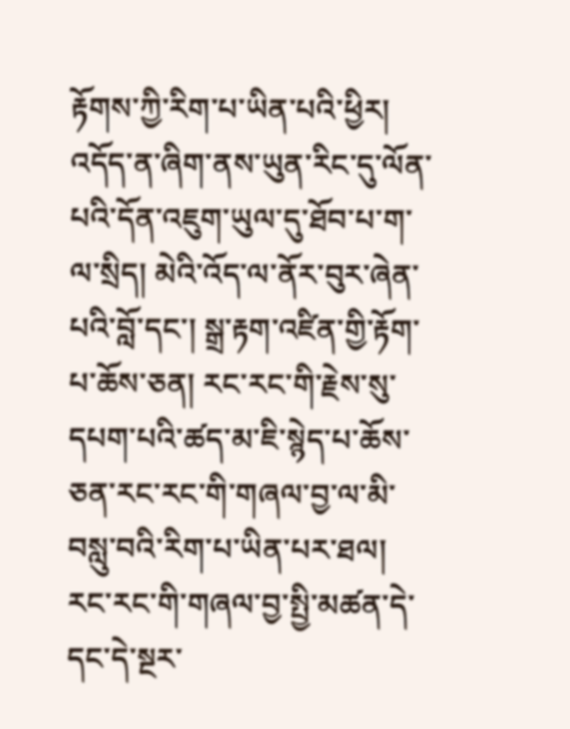རྟོགས་ཀྱི་རིག་པ་ཡིན་པའི་ཕྱིར། འདོད་ན་ཞིག་ནས་ཡུན་རིང་དུ་ལོན་པའི་དོན་འཇུག་ཡུལ་དུ་ཐོབ་པ་ག་ལ་སྲིད། མེའི་འོད་ལ་ནོར་བུར་ཞེན་པའི་བློ་དང་། སྒྲ་རྟག་འཛིན་གྱི་རྟོག་པ་ཆོས་ཅན། རང་རང་གི་རྗེས་སུ་དཔག་པའི་ཚད་མ་ཇི་སྙེད་པ་ཆོས་ཅན་རང་རང་གི་གཞལ་བྱ་ལ་མི་བསླུ་བའི་རིག་པ་ཡིན་པར་ཐལ། རང་རང་གི་གཞལ་བྱ་སྤྱི་མཚན་དེ་དང་དེ་སྔར་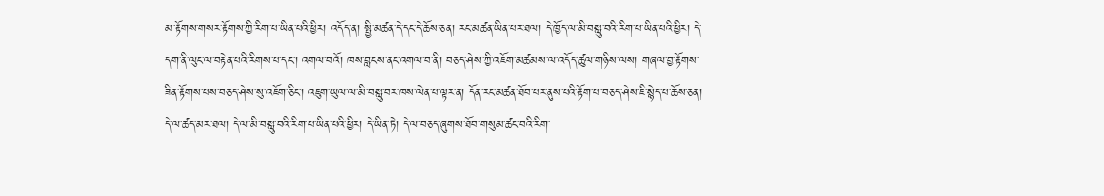མ་རྟོགས་གསར་རྟོགས་ཀྱི་རིག་པ་ཡིན་པའི་ཕྱིར། འདོད་ན། སྤྱི་མཚན་དེ་དང་དེ་ཆོས་ཅན། རང་མཚན་ཡིན་པར་ཐལ། དེ་ཁྱོད་ལ་མི་བསླུ་བའི་རིག་པ་ཡིན་པའི་ཕྱིར། དེ་དག་ནི་ལུང་ལ་བརྟེན་པའི་རིགས་པ་དང་། འགལ་བའོ། ཁས་བླངས་ནང་འགལ་བ་ནི། བཅད་ཤེས་ཀྱི་འཇོག་མཚམས་ལ་འདོད་ཚུལ་གཉིས་ལས། གཞལ་བྱ་རྟོགས་ཟིན་རྟོགས་པས་བཅད་ཤེས་སུ་འཇོག་ཅིང་། འཇུག་ཡུལ་ལ་མི་བསླུ་བར་ཁས་ལེན་པ་ལྟར་ན། དོན་རང་མཚན་ཐོབ་པར་ནུས་པའི་རྟོག་པ་བཅད་ཤེས་ཇི་སྙེད་པ་ཆོས་ཅན། དེ་ལ་ཚད་མར་ཐལ། དེ་ལ་མི་བསླུ་བའི་རིག་པ་ཡིན་པའི་ཕྱིར། དེ་ཡིན་ཏེ། དེ་ལ་བཅད་ཞུགས་ཐོབ་གསུམ་ཚང་བའི་རིག་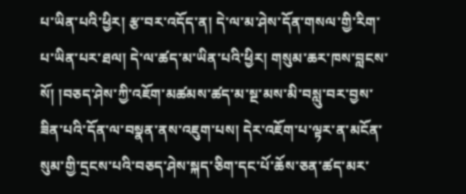པ་ཡིན་པའི་ཕྱིར། རྩ་བར་འདོད་ན། དེ་ལ་མ་ཤེས་དོན་གསལ་གྱི་རིག་པ་ཡིན་པར་ཐལ། དེ་ལ་ཚད་མ་ཡིན་པའི་ཕྱིར། གསུམ་ཆར་ཁས་བླངས་སོ། །བཅད་ཤེས་ཀྱི་འཇོག་མཚམས་ཚད་མ་སྔ་མས་མི་བསླུ་བར་བྱས་ཟིན་པའི་དོན་ལ་བསྣན་ནས་འཇུག་པས། དེར་འཇོག་པ་ལྟར་ན་མངོན་སུམ་གྱི་དྲངས་པའི་བཅད་ཤེས་སྐད་ཅིག་དང་པོ་ཆོས་ཅན་ཚད་མར་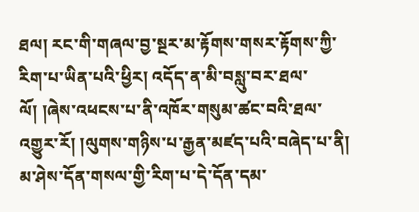ཐལ། རང་གི་གཞལ་བྱ་སྔར་མ་རྟོགས་གསར་རྟོགས་ཀྱི་རིག་པ་ཡིན་པའི་ཕྱིར། འདོད་ན་མི་བསླུ་བར་ཐལ་ལོ། །ཞེས་འཕངས་པ་ནི་འཁོར་གསུམ་ཚང་བའི་ཐལ་འགྱུར་རོ། །ལུགས་གཉིས་པ་རྒྱན་མཛད་པའི་བཞེད་པ་ནི། མ་ཤེས་དོན་གསལ་གྱི་རིག་པ་དེ་དོན་དམ་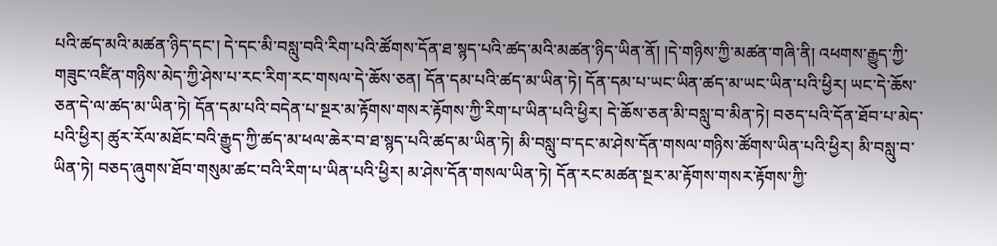པའི་ཚད་མའི་མཚན་ཉིད་དང་། དེ་དང་མི་བསླུ་བའི་རིག་པའི་ཚོགས་དོན་ཐ་སྙད་པའི་ཚད་མའི་མཚན་ཉིད་ཡིན་ནོ། །དེ་གཉིས་ཀྱི་མཚན་གཞི་ནི། འཕགས་རྒྱུད་ཀྱི་གཟུང་འཛིན་གཉིས་མེད་ཀྱི་ཤེས་པ་རང་རིག་རང་གསལ་དེ་ཆོས་ཅན། དོན་དམ་པའི་ཚད་མ་ཡིན་ཏེ། དོན་དམ་པ་ཡང་ཡིན་ཚད་མ་ཡང་ཡིན་པའི་ཕྱིར། ཡང་དེ་ཆོས་ཅན་དེ་ལ་ཚད་མ་ཡིན་ཏེ། དོན་དམ་པའི་བདེན་པ་སྔར་མ་རྟོགས་གསར་རྟོགས་ཀྱི་རིག་པ་ཡིན་པའི་ཕྱིར། དེ་ཆོས་ཅན་མི་བསླུ་བ་མིན་ཏེ། བཅད་པའི་དོན་ཐོབ་པ་མེད་པའི་ཕྱིར། ཚུར་རོལ་མཐོང་བའི་རྒྱུད་ཀྱི་ཚད་མ་ཕལ་ཆེར་བ་ཐ་སྙད་པའི་ཚད་མ་ཡིན་ཏེ། མི་བསླུ་བ་དང་མ་ཤེས་དོན་གསལ་གཉིས་ཚོགས་ཡིན་པའི་ཕྱིར། མི་བསླུ་བ་ཡིན་ཏེ། བཅད་ཞུགས་ཐོབ་གསུམ་ཚང་བའི་རིག་པ་ཡིན་པའི་ཕྱིར། མ་ཤེས་དོན་གསལ་ཡིན་ཏེ། དོན་རང་མཚན་སྔར་མ་རྟོགས་གསར་རྟོགས་ཀྱི་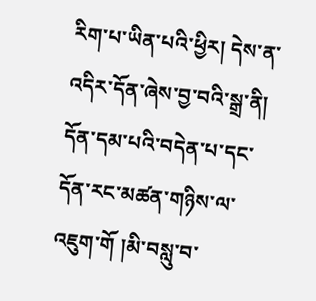རིག་པ་ཡིན་པའི་ཕྱིར། དེས་ན་འདིར་དོན་ཞེས་བྱ་བའི་སྒྲ་ནི། དོན་དམ་པའི་བདེན་པ་དང་དོན་རང་མཚན་གཉིས་ལ་འཇུག་གོ །མི་བསླུ་བ་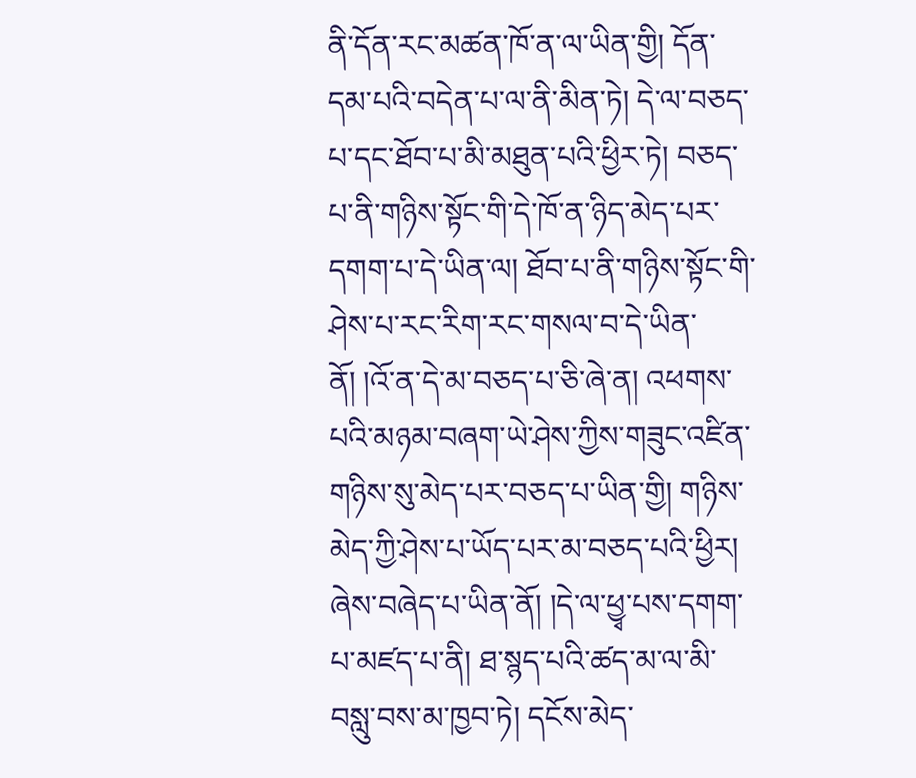ནི་དོན་རང་མཚན་ཁོ་ན་ལ་ཡིན་གྱི། དོན་དམ་པའི་བདེན་པ་ལ་ནི་མིན་ཏེ། དེ་ལ་བཅད་པ་དང་ཐོབ་པ་མི་མཐུན་པའི་ཕྱིར་ཏེ། བཅད་པ་ནི་གཉིས་སྟོང་གི་དེ་ཁོ་ན་ཉིད་མེད་པར་དགག་པ་དེ་ཡིན་ལ། ཐོབ་པ་ནི་གཉིས་སྟོང་གི་ཤེས་པ་རང་རིག་རང་གསལ་བ་དེ་ཡིན་ནོ། །འོ་ན་དེ་མ་བཅད་པ་ཅི་ཞེ་ན། འཕགས་པའི་མཉམ་བཞག་ཡེ་ཤེས་ཀྱིས་གཟུང་འཛིན་གཉིས་སུ་མེད་པར་བཅད་པ་ཡིན་གྱི། གཉིས་མེད་ཀྱི་ཤེས་པ་ཡོད་པར་མ་བཅད་པའི་ཕྱིར། ཞེས་བཞེད་པ་ཡིན་ནོ། །དེ་ལ་ཕྱྭ་པས་དགག་པ་མཛད་པ་ནི། ཐ་སྙད་པའི་ཚད་མ་ལ་མི་བསླུ་བས་མ་ཁྱབ་ཏེ། དངོས་མེད་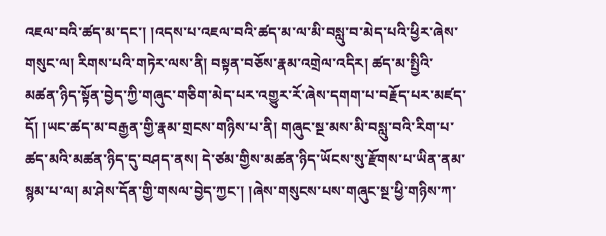འཇལ་བའི་ཚད་མ་དང་། །འདས་པ་འཇལ་བའི་ཚད་མ་ལ་མི་བསླུ་བ་མེད་པའི་ཕྱིར་ཞེས་གསུང་ལ། རིགས་པའི་གཏེར་ལས་ནི། བསྟན་བཅོས་རྣམ་འགྲེལ་འདིར། ཚད་མ་སྤྱིའི་མཚན་ཉིད་སྟོན་བྱེད་ཀྱི་གཞུང་གཅིག་མེད་པར་འགྱུར་རོ་ཞེས་དགག་པ་བརྗོད་པར་མཛད་དོ། །ཡང་ཚད་མ་བརྒྱན་གྱི་རྣམ་གྲངས་གཉིས་པ་ནི། གཞུང་སྔ་མས་མི་བསླུ་བའི་རིག་པ་ཚད་མའི་མཚན་ཉིད་དུ་བཤད་ནས། དེ་ཙམ་གྱིས་མཚན་ཉིད་ཡོངས་སུ་རྫོགས་པ་ཡིན་ནམ་སྙམ་པ་ལ། མ་ཤེས་དོན་གྱི་གསལ་བྱེད་ཀྱང་། །ཞེས་གསུངས་པས་གཞུང་སྔ་ཕྱི་གཉིས་ཀ་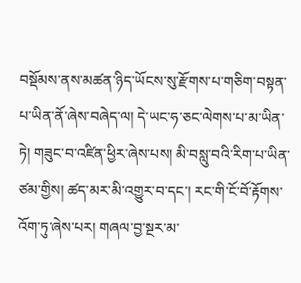བསྡོམས་ནས་མཚན་ཉིད་ཡོངས་སུ་རྫོགས་པ་གཅིག་བསྟན་པ་ཡིན་ནོ་ཞེས་བཞེད་ལ། དེ་ཡང་ཧ་ཅང་ལེགས་པ་མ་ཡིན་ཏེ། གཟུང་བ་འཛིན་ཕྱིར་ཞེས་པས། མི་བསླུ་བའི་རིག་པ་ཡིན་ཙམ་གྱིས། ཚད་མར་མི་འགྱུར་བ་དང་། རང་གི་ངོ་བོ་རྟོགས་འོག་ཏུ་ཞེས་པར། གཞལ་བྱ་སྔར་མ་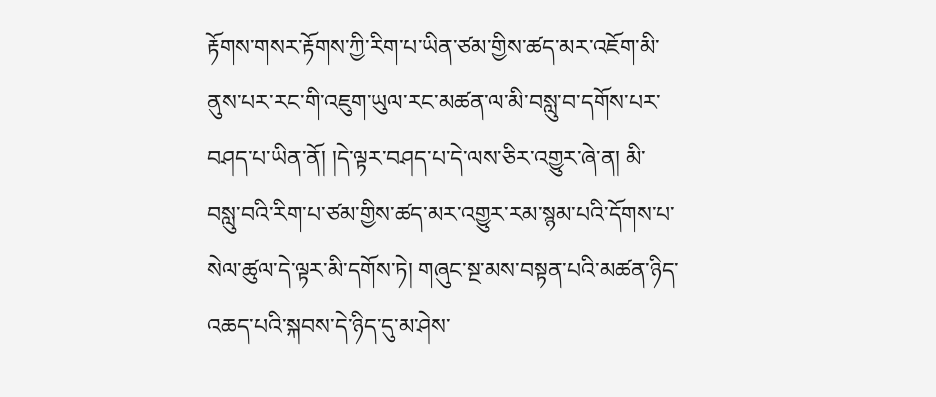རྟོགས་གསར་རྟོགས་ཀྱི་རིག་པ་ཡིན་ཙམ་གྱིས་ཚད་མར་འཇོག་མི་ནུས་པར་རང་གི་འཇུག་ཡུལ་རང་མཚན་ལ་མི་བསླུ་བ་དགོས་པར་བཤད་པ་ཡིན་ནོ། །དེ་ལྟར་བཤད་པ་དེ་ལས་ཅིར་འགྱུར་ཞེ་ན། མི་བསླུ་བའི་རིག་པ་ཙམ་གྱིས་ཚད་མར་འགྱུར་རམ་སྙམ་པའི་དོགས་པ་སེལ་ཚུལ་དེ་ལྟར་མི་དགོས་ཏེ། གཞུང་སྔ་མས་བསྟན་པའི་མཚན་ཉིད་འཆད་པའི་སྐབས་དེ་ཉིད་དུ་མ་ཤེས་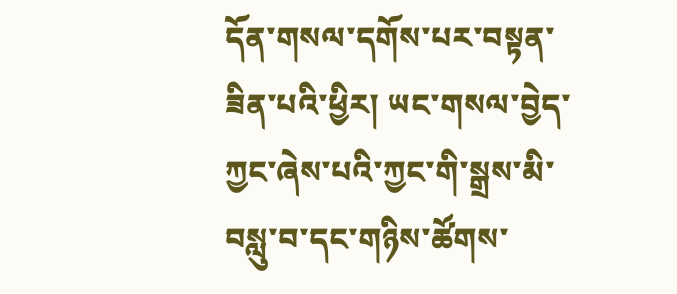དོན་གསལ་དགོས་པར་བསྟན་ཟིན་པའི་ཕྱིར། ཡང་གསལ་བྱེད་ཀྱང་ཞེས་པའི་ཀྱང་གི་སྒྲས་མི་བསླུ་བ་དང་གཉིས་ཚོགས་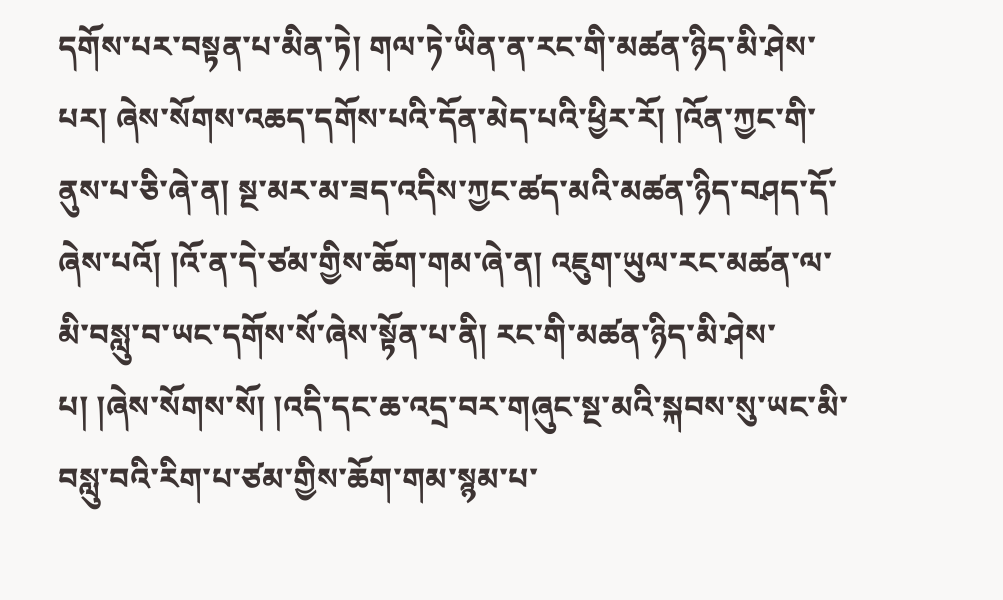དགོས་པར་བསྟན་པ་མིན་ཏེ། གལ་ཏེ་ཡིན་ན་རང་གི་མཚན་ཉིད་མི་ཤེས་པར། ཞེས་སོགས་འཆད་དགོས་པའི་དོན་མེད་པའི་ཕྱིར་རོ། །འོན་ཀྱང་གི་ནུས་པ་ཅི་ཞེ་ན། སྔ་མར་མ་ཟད་འདིས་ཀྱང་ཚད་མའི་མཚན་ཉིད་བཤད་དོ་ཞེས་པའོ། །འོ་ན་དེ་ཙམ་གྱིས་ཆོག་གམ་ཞེ་ན། འཇུག་ཡུལ་རང་མཚན་ལ་མི་བསླུ་བ་ཡང་དགོས་སོ་ཞེས་སྟོན་པ་ནི། རང་གི་མཚན་ཉིད་མི་ཤེས་པ། །ཞེས་སོགས་སོ། །འདི་དང་ཆ་འདྲ་བར་གཞུང་སྔ་མའི་སྐབས་སུ་ཡང་མི་བསླུ་བའི་རིག་པ་ཙམ་གྱིས་ཆོག་གམ་སྙམ་པ་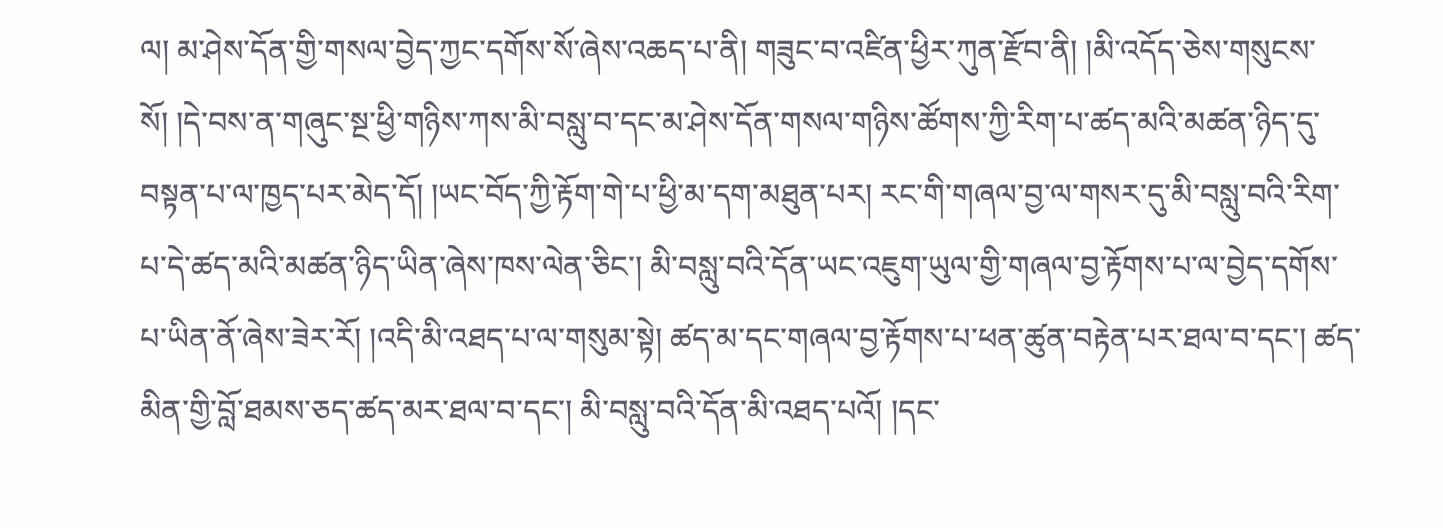ལ། མ་ཤེས་དོན་གྱི་གསལ་བྱེད་ཀྱང་དགོས་སོ་ཞེས་འཆད་པ་ནི། གཟུང་བ་འཛིན་ཕྱིར་ཀུན་རྫོབ་ནི། །མི་འདོད་ཅེས་གསུངས་སོ། །དེ་བས་ན་གཞུང་སྔ་ཕྱི་གཉིས་ཀས་མི་བསླུ་བ་དང་མ་ཤེས་དོན་གསལ་གཉིས་ཚོགས་ཀྱི་རིག་པ་ཚད་མའི་མཚན་ཉིད་དུ་བསྟན་པ་ལ་ཁྱད་པར་མེད་དོ། །ཡང་བོད་ཀྱི་རྟོག་གེ་པ་ཕྱི་མ་དག་མཐུན་པར། རང་གི་གཞལ་བྱ་ལ་གསར་དུ་མི་བསླུ་བའི་རིག་པ་དེ་ཚད་མའི་མཚན་ཉིད་ཡིན་ཞེས་ཁས་ལེན་ཅིང་། མི་བསླུ་བའི་དོན་ཡང་འཇུག་ཡུལ་གྱི་གཞལ་བྱ་རྟོགས་པ་ལ་བྱེད་དགོས་པ་ཡིན་ནོ་ཞེས་ཟེར་རོ། །འདི་མི་འཐད་པ་ལ་གསུམ་སྟེ། ཚད་མ་དང་གཞལ་བྱ་རྟོགས་པ་ཕན་ཚུན་བརྟེན་པར་ཐལ་བ་དང་། ཚད་མིན་གྱི་བློ་ཐམས་ཅད་ཚད་མར་ཐལ་བ་དང་། མི་བསླུ་བའི་དོན་མི་འཐད་པའོ། །དང་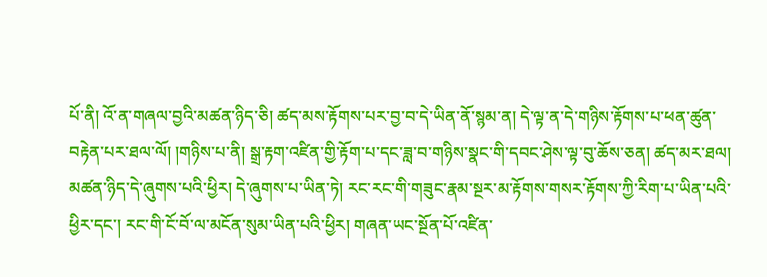པོ་ནི། འོ་ན་གཞལ་བྱའི་མཚན་ཉིད་ཅི། ཚད་མས་རྟོགས་པར་བྱ་བ་དེ་ཡིན་ནོ་སྙམ་ན། དེ་ལྟ་ན་དེ་གཉིས་རྟོགས་པ་ཕན་ཚུན་བརྟེན་པར་ཐལ་ལོ། །གཉིས་པ་ནི། སྒྲ་རྟག་འཛིན་གྱི་རྟོག་པ་དང་ཟླ་བ་གཉིས་སྣང་གི་དབང་ཤེས་ལྟ་བུ་ཆོས་ཅན། ཚད་མར་ཐལ། མཚན་ཉིད་དེ་ཞུགས་པའི་ཕྱིར། དེ་ཞུགས་པ་ཡིན་ཏེ། རང་རང་གི་གཟུང་རྣམ་སྔར་མ་རྟོགས་གསར་རྟོགས་ཀྱི་རིག་པ་ཡིན་པའི་ཕྱིར་དང་། རང་གི་ངོ་བོ་ལ་མངོན་སུམ་ཡིན་པའི་ཕྱིར། གཞན་ཡང་སྔོན་པོ་འཛིན་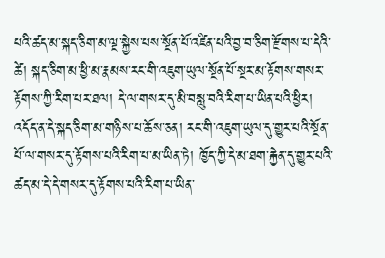པའི་ཚད་མ་སྐད་ཅིག་མ་ལྔ་སྐྱེས་པས་སྔོན་པོ་འཛིན་པའི་བྱ་བ་ཅིག་རྫོགས་པ་དེའི་ཚེ། སྐད་ཅིག་མ་ཕྱི་མ་རྣམས་རང་གི་འཇུག་ཡུལ་སྔོན་པོ་སྔར་མ་རྟོགས་གསར་རྟོགས་ཀྱི་རིག་པར་ཐལ། དེ་ལ་གསར་དུ་མི་བསླུ་བའི་རིག་པ་ཡིན་པའི་ཕྱིར། འདོད་ན་དེ་སྐད་ཅིག་མ་གཉིས་པ་ཆོས་ཅན། རང་གི་འཇུག་ཡུལ་དུ་གྱུར་པའི་སྔོན་པོ་ལ་གསར་དུ་རྟོགས་པའི་རིག་པ་མ་ཡིན་ཏེ། ཁྱོད་ཀྱི་དེ་མ་ཐག་རྐྱེན་དུ་གྱུར་པའི་ཚད་མ་དེ་དེ་གསར་དུ་རྟོགས་པའི་རིག་པ་ཡིན་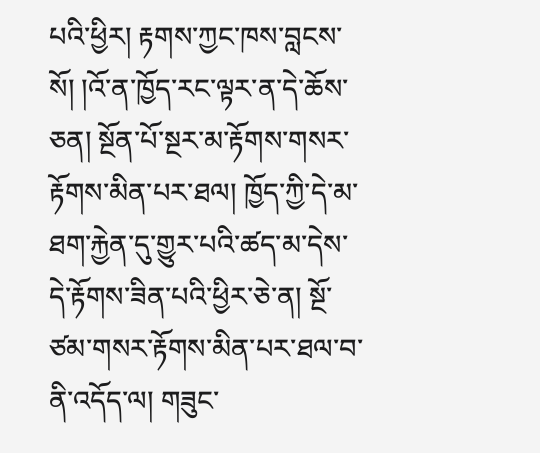པའི་ཕྱིར། རྟགས་ཀྱང་ཁས་བླངས་སོ། །འོ་ན་ཁྱོད་རང་ལྟར་ན་དེ་ཆོས་ཅན། སྔོན་པོ་སྔར་མ་རྟོགས་གསར་རྟོགས་མིན་པར་ཐལ། ཁྱོད་ཀྱི་དེ་མ་ཐག་རྐྱེན་དུ་གྱུར་པའི་ཚད་མ་དེས་དེ་རྟོགས་ཟིན་པའི་ཕྱིར་ཅེ་ན། སྔོ་ཙམ་གསར་རྟོགས་མིན་པར་ཐལ་བ་ནི་འདོད་ལ། གཟུང་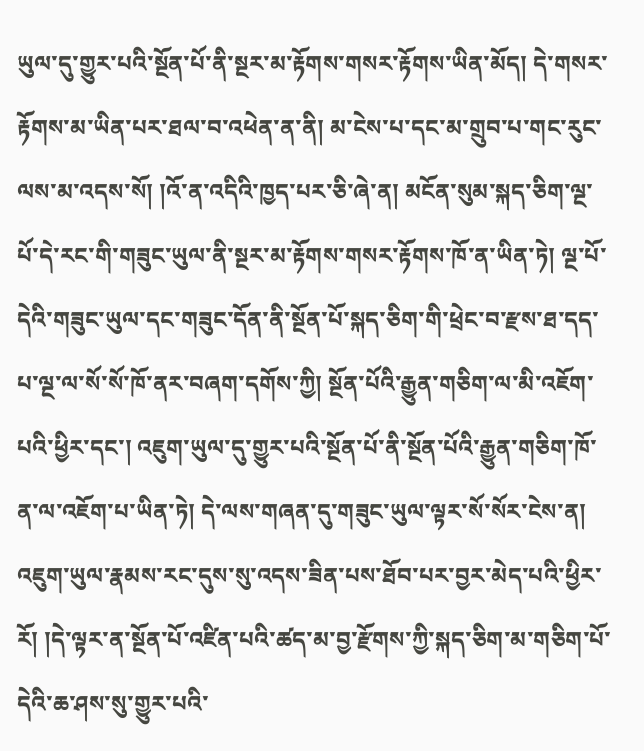ཡུལ་དུ་གྱུར་པའི་སྔོན་པོ་ནི་སྔར་མ་རྟོགས་གསར་རྟོགས་ཡིན་མོད། དེ་གསར་རྟོགས་མ་ཡིན་པར་ཐལ་བ་འཕེན་ན་ནི། མ་ངེས་པ་དང་མ་གྲུབ་པ་གང་རུང་ལས་མ་འདས་སོ། །འོ་ན་འདིའི་ཁྱད་པར་ཅི་ཞེ་ན། མངོན་སུམ་སྐད་ཅིག་ལྔ་པོ་དེ་རང་གི་གཟུང་ཡུལ་ནི་སྔར་མ་རྟོགས་གསར་རྟོགས་ཁོ་ན་ཡིན་ཏེ། ལྔ་པོ་དེའི་གཟུང་ཡུལ་དང་གཟུང་དོན་ནི་སྔོན་པོ་སྐད་ཅིག་གི་ཕྲེང་བ་རྫས་ཐ་དད་པ་ལྔ་ལ་སོ་སོ་ཁོ་ནར་བཞག་དགོས་ཀྱི། སྔོན་པོའི་རྒྱུན་གཅིག་ལ་མི་འཇོག་པའི་ཕྱིར་དང་། འཇུག་ཡུལ་དུ་གྱུར་པའི་སྔོན་པོ་ནི་སྔོན་པོའི་རྒྱུན་གཅིག་ཁོ་ན་ལ་འཇོག་པ་ཡིན་ཏེ། དེ་ལས་གཞན་དུ་གཟུང་ཡུལ་ལྟར་སོ་སོར་ངེས་ན། འཇུག་ཡུལ་རྣམས་རང་དུས་སུ་འདས་ཟིན་པས་ཐོབ་པར་བྱར་མེད་པའི་ཕྱིར་རོ། །དེ་ལྟར་ན་སྔོན་པོ་འཛིན་པའི་ཚད་མ་བྱ་རྫོགས་ཀྱི་སྐད་ཅིག་མ་གཅིག་པོ་དེའི་ཆ་ཤས་སུ་གྱུར་པའི་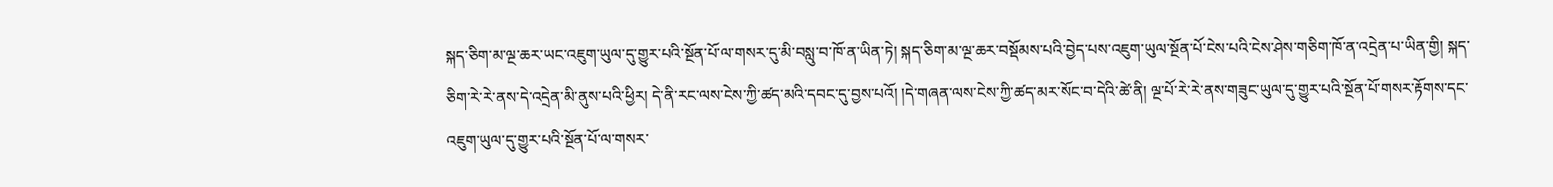སྐད་ཅིག་མ་ལྔ་ཆར་ཡང་འཇུག་ཡུལ་དུ་གྱུར་པའི་སྔོན་པོ་ལ་གསར་དུ་མི་བསླུ་བ་ཁོ་ན་ཡིན་ཏེ། སྐད་ཅིག་མ་ལྔ་ཆར་བསྡོམས་པའི་བྱེད་པས་འཇུག་ཡུལ་སྔོན་པོ་ངེས་པའི་ངེས་ཤེས་གཅིག་ཁོ་ན་འདྲེན་པ་ཡིན་གྱི། སྐད་ཅིག་རེ་རེ་ནས་དེ་འདྲེན་མི་ནུས་པའི་ཕྱིར། དེ་ནི་རང་ལས་ངེས་ཀྱི་ཚད་མའི་དབང་དུ་བྱས་པའོ། །དེ་གཞན་ལས་ངེས་ཀྱི་ཚད་མར་སོང་བ་དེའི་ཚེ་ནི། ལྔ་པོ་རེ་རེ་ནས་གཟུང་ཡུལ་དུ་གྱུར་པའི་སྔོན་པོ་གསར་རྟོགས་དང་འཇུག་ཡུལ་དུ་གྱུར་པའི་སྔོན་པོ་ལ་གསར་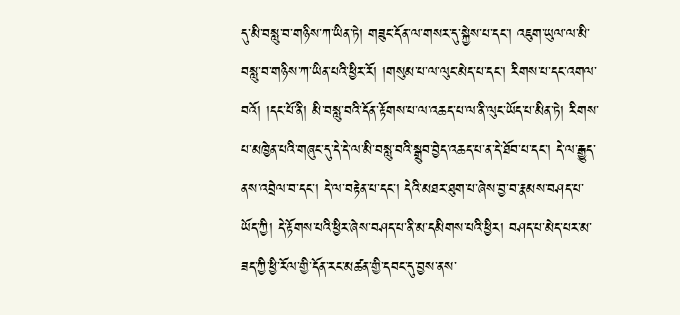དུ་མི་བསླུ་བ་གཉིས་ཀ་ཡིན་ཏེ། གཟུང་དོན་ལ་གསར་དུ་སྐྱེས་པ་དང་། འཇུག་ཡུལ་ལ་མི་བསླུ་བ་གཉིས་ཀ་ཡིན་པའི་ཕྱིར་རོ། །གསུམ་པ་ལ་ལུང་མེད་པ་དང་། རིགས་པ་དང་འགལ་བའོ། །དང་པོ་ནི། མི་བསླུ་བའི་དོན་རྟོགས་པ་ལ་འཆད་པ་ལ་ནི་ལུང་ཡོད་པ་མིན་ཏེ། རིགས་པ་མཁྱེན་པའི་གཞུང་དུ་དེ་དེ་ལ་མི་བསླུ་བའི་སྒྲུབ་བྱེད་འཆད་པ་ན་དེ་ཐོབ་པ་དང་། དེ་ལ་རྒྱུད་ནས་འབྲེལ་བ་དང་། དེ་ལ་བརྟེན་པ་དང་། དེའི་མཐར་ཐུག་པ་ཞེས་བྱ་བ་རྣམས་བཤད་པ་ཡོད་ཀྱི། དེ་རྟོགས་པའི་ཕྱིར་ཞེས་བཤད་པ་ནི་མ་དམིགས་པའི་ཕྱིར། བཤད་པ་མེད་པར་མ་ཟད་ཀྱི་ཕྱི་རོལ་གྱི་དོན་རང་མཚན་གྱི་དབང་དུ་བྱས་ནས་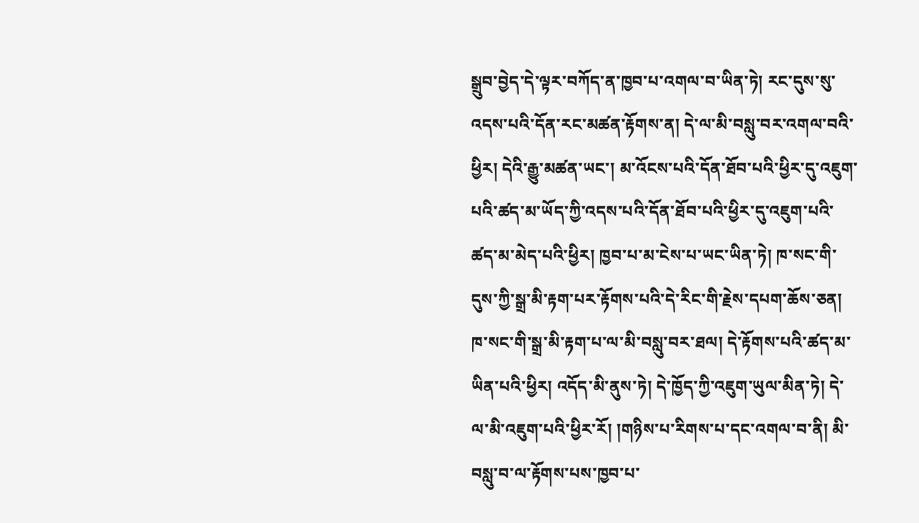སྒྲུབ་བྱེད་དེ་ལྟར་བཀོད་ན་ཁྱབ་པ་འགལ་བ་ཡིན་ཏེ། རང་དུས་སུ་འདས་པའི་དོན་རང་མཚན་རྟོགས་ན། དེ་ལ་མི་བསླུ་བར་འགལ་བའི་ཕྱིར། དེའི་རྒྱུ་མཚན་ཡང་། མ་འོངས་པའི་དོན་ཐོབ་པའི་ཕྱིར་དུ་འཇུག་པའི་ཚད་མ་ཡོད་ཀྱི་འདས་པའི་དོན་ཐོབ་པའི་ཕྱིར་དུ་འཇུག་པའི་ཚད་མ་མེད་པའི་ཕྱིར། ཁྱབ་པ་མ་ངེས་པ་ཡང་ཡིན་ཏེ། ཁ་སང་གི་དུས་ཀྱི་སྒྲ་མི་རྟག་པར་རྟོགས་པའི་དེ་རིང་གི་རྗེས་དཔག་ཆོས་ཅན། ཁ་སང་གི་སྒྲ་མི་རྟག་པ་ལ་མི་བསླུ་བར་ཐལ། དེ་རྟོགས་པའི་ཚད་མ་ཡིན་པའི་ཕྱིར། འདོད་མི་ནུས་ཏེ། དེ་ཁྱོད་ཀྱི་འཇུག་ཡུལ་མིན་ཏེ། དེ་ལ་མི་འཇུག་པའི་ཕྱིར་རོ། །གཉིས་པ་རིགས་པ་དང་འགལ་བ་ནི། མི་བསླུ་བ་ལ་རྟོགས་པས་ཁྱབ་པ་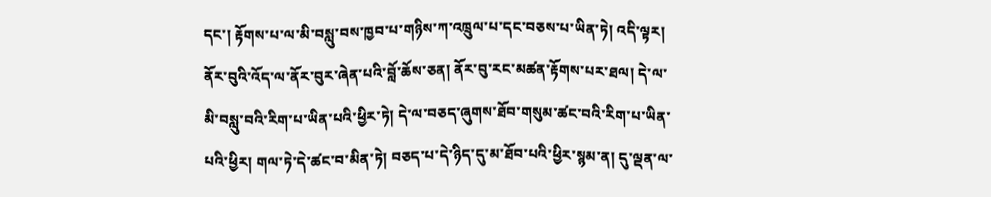དང་། རྟོགས་པ་ལ་མི་བསླུ་བས་ཁྱབ་པ་གཉིས་ཀ་འཁྲུལ་པ་དང་བཅས་པ་ཡིན་ཏེ། འདི་ལྟར། ནོར་བུའི་འོད་ལ་ནོར་བུར་ཞེན་པའི་བློ་ཆོས་ཅན། ནོར་བུ་རང་མཚན་རྟོགས་པར་ཐལ། དེ་ལ་མི་བསླུ་བའི་རིག་པ་ཡིན་པའི་ཕྱིར་ཏེ། དེ་ལ་བཅད་ཞུགས་ཐོབ་གསུམ་ཚང་བའི་རིག་པ་ཡིན་པའི་ཕྱིར། གལ་ཏེ་དེ་ཚང་བ་མིན་ཏེ། བཅད་པ་དེ་ཉིད་དུ་མ་ཐོབ་པའི་ཕྱིར་སྙམ་ན། དུ་ལྡན་ལ་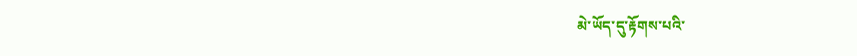མེ་ཡོད་དུ་རྟོགས་པའི་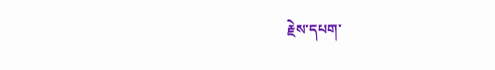རྗེས་དཔག་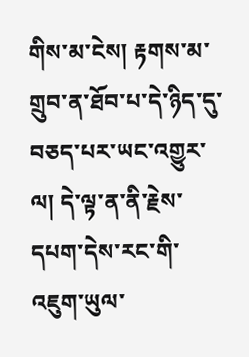གིས་མ་ངེས། རྟགས་མ་གྲུབ་ན་ཐོབ་པ་དེ་ཉིད་དུ་བཅད་པར་ཡང་འགྱུར་ལ། དེ་ལྟ་ན་ནི་རྗེས་དཔག་དེས་རང་གི་འཇུག་ཡུལ་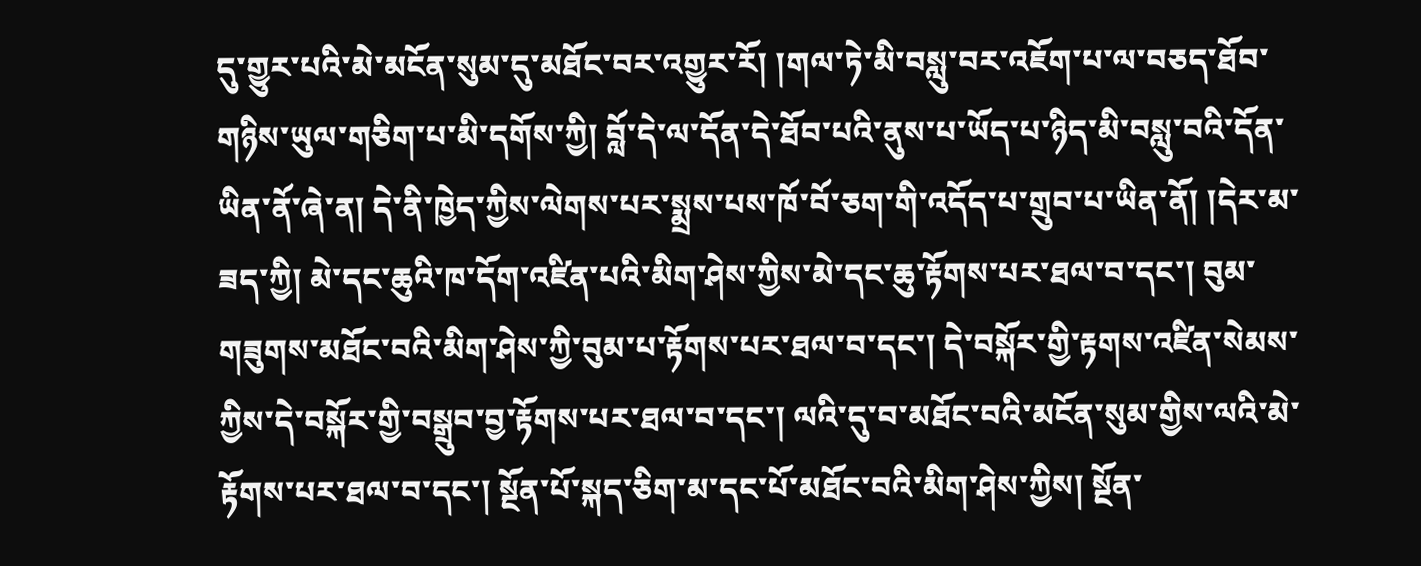དུ་གྱུར་པའི་མེ་མངོན་སུམ་དུ་མཐོང་བར་འགྱུར་རོ། །གལ་ཏེ་མི་བསླུ་བར་འཇོག་པ་ལ་བཅད་ཐོབ་གཉིས་ཡུལ་གཅིག་པ་མི་དགོས་ཀྱི། བློ་དེ་ལ་དོན་དེ་ཐོབ་པའི་ནུས་པ་ཡོད་པ་ཉིད་མི་བསླུ་བའི་དོན་ཡིན་ནོ་ཞེ་ན། དེ་ནི་ཁྱེད་ཀྱིས་ལེགས་པར་སྨྲས་པས་ཁོ་བོ་ཅག་གི་འདོད་པ་གྲུབ་པ་ཡིན་ནོ། །དེར་མ་ཟད་ཀྱི། མེ་དང་ཆུའི་ཁ་དོག་འཛིན་པའི་མིག་ཤེས་ཀྱིས་མེ་དང་ཆུ་རྟོགས་པར་ཐལ་བ་དང་། བུམ་གཟུགས་མཐོང་བའི་མིག་ཤེས་ཀྱི་བུམ་པ་རྟོགས་པར་ཐལ་བ་དང་། དེ་བསྐོར་གྱི་རྟགས་འཛིན་སེམས་ཀྱིས་དེ་བསྐོར་གྱི་བསྒྲུབ་བྱ་རྟོགས་པར་ཐལ་བ་དང་། ལའི་དུ་བ་མཐོང་བའི་མངོན་སུམ་གྱིས་ལའི་མེ་རྟོགས་པར་ཐལ་བ་དང་། སྔོན་པོ་སྐད་ཅིག་མ་དང་པོ་མཐོང་བའི་མིག་ཤེས་ཀྱིས། སྔོན་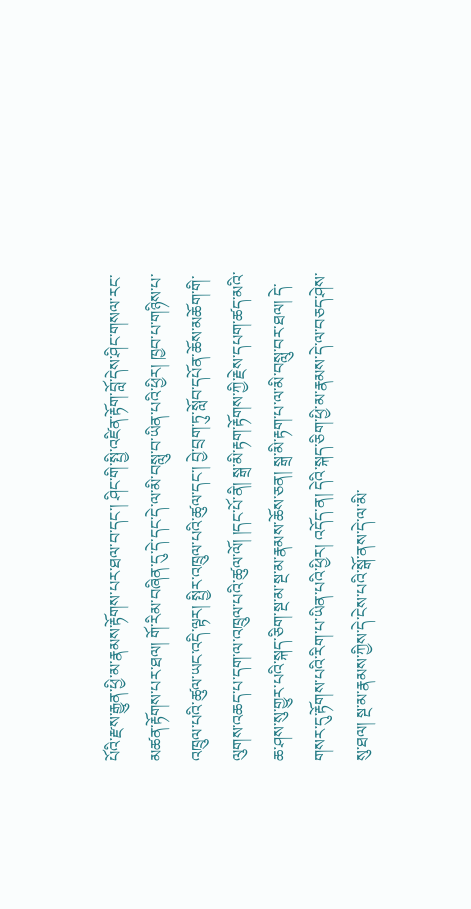པོའི་རྫས་རྒྱུན་ཕྱི་མ་རྣམས་རྟོགས་པར་ཐལ་བ་དང་། ཤིང་གི་སྤྱི་འཛིན་རྟོག་བློ་དེས་ཤིང་གསལ་རང་མཚན་རྟོགས་པར་ཐལ། གོ་རིམ་བཞིན་དུ་དེ་དང་དེ་ལ་མི་བསླུ་བ་ཡིན་པའི་ཕྱིར། ཁྱབ་པ་གཉིས་པ་འཁྲུལ་པའི་ཚུལ་ཡང་འདི་ལྟར། སྤྱིར་འཁྲུལ་པའི་ཚུལ་དང་། བྱེ་བྲག་ཏུ་སློབ་དཔོན་ཆོས་མཆོག་གི་ལུགས་འཆད་པ་དག་ལ་འཁྲུལ་པའི་ཚུལ་ལོ། །དང་པོ་ནི། སྒྲ་མི་རྟག་རྟོགས་ཀྱི་རྗེས་དཔག་ཚད་མའི་ཆ་ཤས་སུ་གྱུར་པའི་སྐད་ཅིག་སྔ་མ་སྔ་མ་རྣམས་ཆོས་ཅན། སྒྲ་མི་རྟག་པ་ལ་མི་བསླུ་བར་ཐལ། དེ་གསར་དུ་རྟོགས་པའི་རིག་པ་ཡིན་པའི་ཕྱིར། འདོད་ན། དེའི་སྐད་ཅིག་ཕྱི་མ་རྣམས་དེ་ལ་བཅད་ཤེས་སུ་ཐལ། སྔ་མ་རྣམས་ཀྱིས་དེ་ངེས་པའི་སྒོ་ནས་དེ་ལ་མི་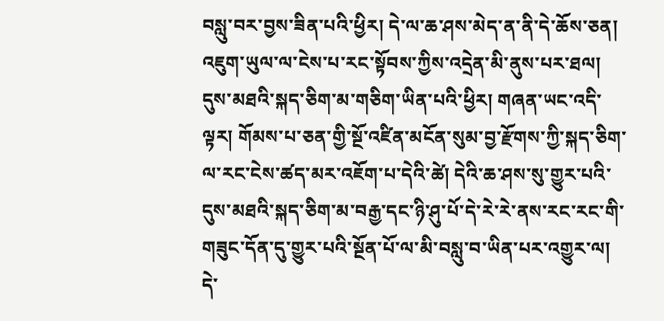བསླུ་བར་བྱས་ཟིན་པའི་ཕྱིར། དེ་ལ་ཆ་ཤས་མེད་ན་ནི་དེ་ཆོས་ཅན། འཇུག་ཡུལ་ལ་ངེས་པ་རང་སྟོབས་ཀྱིས་འདྲེན་མི་ནུས་པར་ཐལ། དུས་མཐའི་སྐད་ཅིག་མ་གཅིག་ཡིན་པའི་ཕྱིར། གཞན་ཡང་འདི་ལྟར། གོམས་པ་ཅན་གྱི་སྔོ་འཛིན་མངོན་སུམ་བྱ་རྫོགས་ཀྱི་སྐད་ཅིག་ལ་རང་ངེས་ཚད་མར་འཇོག་པ་དེའི་ཚེ། དེའི་ཆ་ཤས་སུ་གྱུར་པའི་དུས་མཐའི་སྐད་ཅིག་མ་བརྒྱ་དང་ཉི་ཤུ་པོ་དེ་རེ་རེ་ནས་རང་རང་གི་གཟུང་དོན་དུ་གྱུར་པའི་སྔོན་པོ་ལ་མི་བསླུ་བ་ཡིན་པར་འགྱུར་ལ། དེ་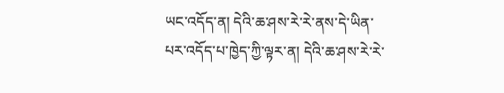ཡང་འདོད་ན། དེའི་ཆ་ཤས་རེ་རེ་ནས་དེ་ཡིན་པར་འདོད་པ་ཁྱེད་ཀྱི་ལྟར་ན། དེའི་ཆ་ཤས་རེ་རེ་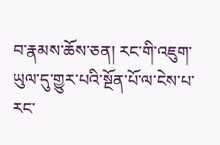བ་རྣམས་ཆོས་ཅན། རང་གི་འཇུག་ཡུལ་དུ་གྱུར་པའི་སྔོན་པོ་ལ་ངེས་པ་རང་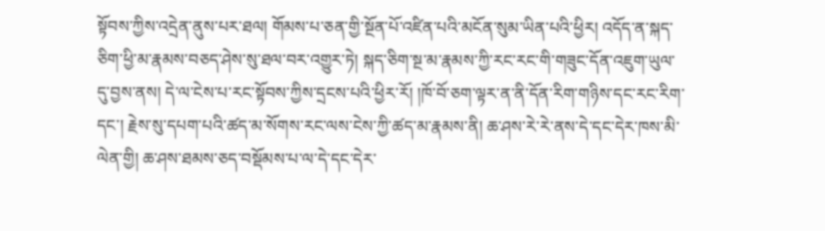སྟོབས་ཀྱིས་འདྲེན་ནུས་པར་ཐལ། གོམས་པ་ཅན་གྱི་སྔོན་པོ་འཛིན་པའི་མངོན་སུམ་ཡིན་པའི་ཕྱིར། འདོད་ན་སྐད་ཅིག་ཕྱི་མ་རྣམས་བཅད་ཤེས་སུ་ཐལ་བར་འགྱུར་ཏེ། སྐད་ཅིག་སྔ་མ་རྣམས་ཀྱི་རང་རང་གི་གཟུང་དོན་འཇུག་ཡུལ་དུ་བྱས་ནས། དེ་ལ་ངེས་པ་རང་སྟོབས་ཀྱིས་དྲངས་པའི་ཕྱིར་རོ། །ཁོ་བོ་ཅག་ལྟར་ན་ནི་དོན་རིག་གཉིས་དང་རང་རིག་དང་། རྗེས་སུ་དཔག་པའི་ཚད་མ་སོགས་རང་ལས་ངེས་ཀྱི་ཚད་མ་རྣམས་ནི། ཆ་ཤས་རེ་རེ་ནས་དེ་དང་དེར་ཁས་མི་ལེན་གྱི། ཆ་ཤས་ཐམས་ཅད་བསྡོམས་པ་ལ་དེ་དང་དེར་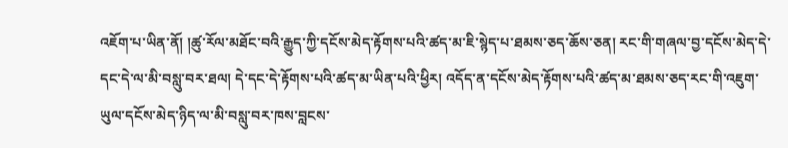འཇོག་པ་ཡིན་ནོ། །ཚུ་རོལ་མཐོང་བའི་རྒྱུད་ཀྱི་དངོས་མེད་རྟོགས་པའི་ཚད་མ་ཇི་སྙེད་པ་ཐམས་ཅད་ཆོས་ཅན། རང་གི་གཞལ་བྱ་དངོས་མེད་དེ་དང་དེ་ལ་མི་བསླུ་བར་ཐལ། དེ་དང་དེ་རྟོགས་པའི་ཚད་མ་ཡིན་པའི་ཕྱིར། འདོད་ན་དངོས་མེད་རྟོགས་པའི་ཚད་མ་ཐམས་ཅད་རང་གི་འཇུག་ཡུལ་དངོས་མེད་ཉིད་ལ་མི་བསླུ་བར་ཁས་བླངས་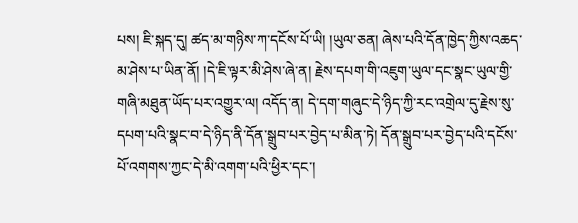པས། ཇི་སྐད་དུ། ཚད་མ་གཉིས་ཀ་དངོས་པོ་ཡི། །ཡུལ་ཅན། ཞེས་པའི་དོན་ཁྱེད་ཀྱིས་འཆད་མ་ཤེས་པ་ཡིན་ནོ། །དེ་ཇི་ལྟར་མི་ཤེས་ཞེ་ན། རྗེས་དཔག་གི་འཇུག་ཡུལ་དང་སྣང་ཡུལ་གྱི་གཞི་མཐུན་ཡོད་པར་འགྱུར་ལ། འདོད་ན། དེ་དག་གཞུང་དེ་ཉིད་ཀྱི་རང་འགྲེལ་དུ་རྗེས་སུ་དཔག་པའི་སྣང་བ་དེ་ཉིད་ནི་དོན་སྒྲུབ་པར་བྱེད་པ་མིན་ཏེ། དོན་སྒྲུབ་པར་བྱེད་པའི་དངོས་པོ་འགགས་ཀྱང་དེ་མི་འགག་པའི་ཕྱིར་དང་།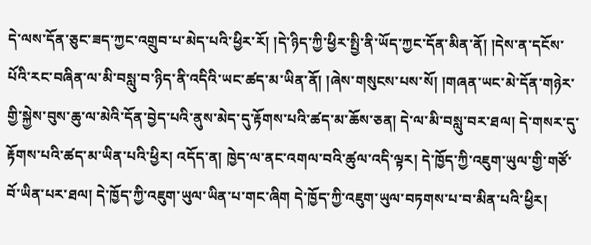དེ་ལས་དོན་ཅུང་ཟད་ཀྱང་འགྲུབ་པ་མེད་པའི་ཕྱིར་རོ། །དེ་ཉིད་ཀྱི་ཕྱིར་སྤྱི་ནི་ཡོད་ཀྱང་དོན་མིན་ནོ། །དེས་ན་དངོས་པོའི་རང་བཞིན་ལ་མི་བསླུ་བ་ཉིད་ནི་འདིའི་ཡང་ཚད་མ་ཡིན་ནོ། །ཞེས་གསུངས་པས་སོ། །གཞན་ཡང་མེ་དོན་གཉེར་གྱི་སྐྱེས་བུས་ཆུ་ལ་མེའི་དོན་བྱེད་པའི་ནུས་མེད་དུ་རྟོགས་པའི་ཚད་མ་ཆོས་ཅན། དེ་ལ་མི་བསླུ་བར་ཐལ། དེ་གསར་དུ་རྟོགས་པའི་ཚད་མ་ཡིན་པའི་ཕྱིར། འདོད་ན། ཁྱེད་ལ་ནང་འགལ་བའི་ཚུལ་འདི་ལྟར། དེ་ཁྱོད་ཀྱི་འཇུག་ཡུལ་གྱི་གཙོ་བོ་ཡིན་པར་ཐལ། དེ་ཁྱོད་ཀྱི་འཇུག་ཡུལ་ཡིན་པ་གང་ཞིག དེ་ཁྱོད་ཀྱི་འཇུག་ཡུལ་བཏགས་པ་བ་མིན་པའི་ཕྱིར།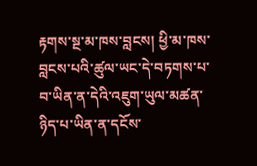རྟགས་སྔ་མ་ཁས་བླངས། ཕྱི་མ་ཁས་བླངས་པའི་ཚུལ་ཡང་དེ་བཏགས་པ་བ་ཡིན་ན་དེའི་འཇུག་ཡུལ་མཚན་ཉིད་པ་ཡིན་ན་དངོས་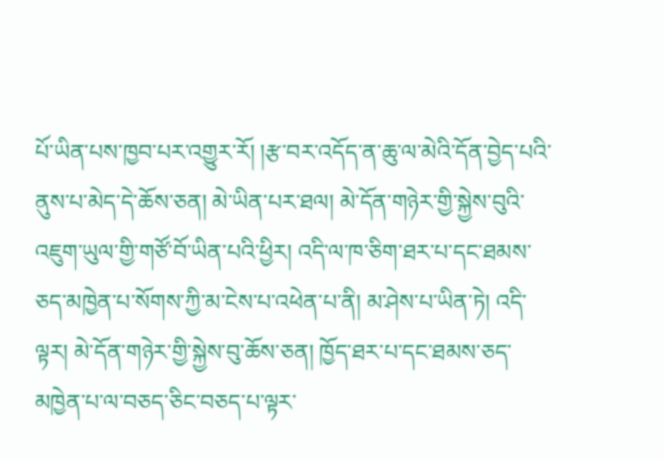པོ་ཡིན་པས་ཁྱབ་པར་འགྱུར་རོ། །རྩ་བར་འདོད་ན་ཆུ་ལ་མེའི་དོན་བྱེད་པའི་ནུས་པ་མེད་དེ་ཆོས་ཅན། མེ་ཡིན་པར་ཐལ། མེ་དོན་གཉེར་གྱི་སྐྱེས་བུའི་འཇུག་ཡུལ་གྱི་གཙོ་བོ་ཡིན་པའི་ཕྱིར། འདི་ལ་ཁ་ཅིག་ཐར་པ་དང་ཐམས་ཅད་མཁྱེན་པ་སོགས་ཀྱི་མ་ངེས་པ་འཕེན་པ་ནི། མ་ཤེས་པ་ཡིན་ཏེ། འདི་ལྟར། མེ་དོན་གཉེར་གྱི་སྐྱེས་བུ་ཆོས་ཅན། ཁྱོད་ཐར་པ་དང་ཐམས་ཅད་མཁྱེན་པ་ལ་བཅད་ཅིང་བཅད་པ་ལྟར་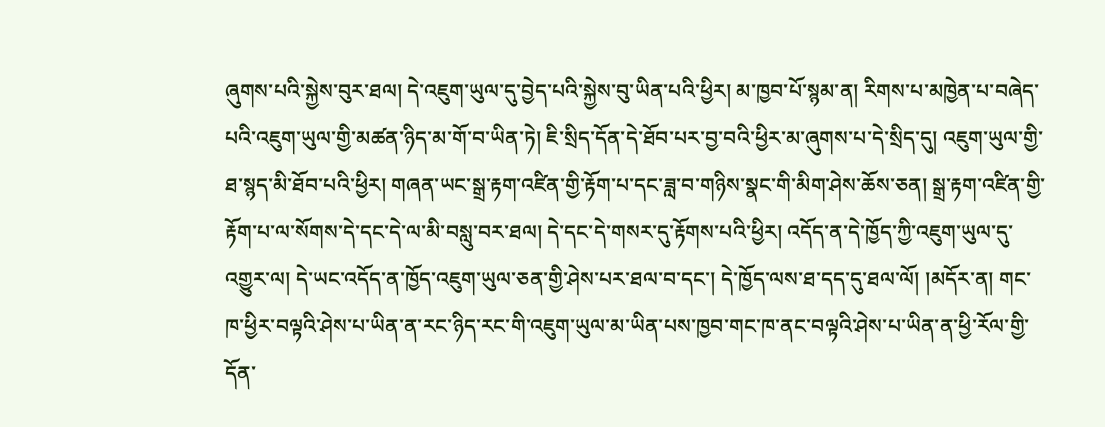ཞུགས་པའི་སྐྱེས་བུར་ཐལ། དེ་འཇུག་ཡུལ་དུ་བྱེད་པའི་སྐྱེས་བུ་ཡིན་པའི་ཕྱིར། མ་ཁྱབ་པོ་སྙམ་ན། རིགས་པ་མཁྱེན་པ་བཞེད་པའི་འཇུག་ཡུལ་གྱི་མཚན་ཉིད་མ་གོ་བ་ཡིན་ཏེ། ཇི་སྲིད་དོན་དེ་ཐོབ་པར་བྱ་བའི་ཕྱིར་མ་ཞུགས་པ་དེ་སྲིད་དུ། འཇུག་ཡུལ་གྱི་ཐ་སྙད་མི་ཐོབ་པའི་ཕྱིར། གཞན་ཡང་སྒྲ་རྟག་འཛིན་གྱི་རྟོག་པ་དང་ཟླ་བ་གཉིས་སྣང་གི་མིག་ཤེས་ཆོས་ཅན། སྒྲ་རྟག་འཛིན་གྱི་རྟོག་པ་ལ་སོགས་དེ་དང་དེ་ལ་མི་བསླུ་བར་ཐལ། དེ་དང་དེ་གསར་དུ་རྟོགས་པའི་ཕྱིར། འདོད་ན་དེ་ཁྱོད་ཀྱི་འཇུག་ཡུལ་དུ་འགྱུར་ལ། དེ་ཡང་འདོད་ན་ཁྱོད་འཇུག་ཡུལ་ཅན་གྱི་ཤེས་པར་ཐལ་བ་དང་། དེ་ཁྱོད་ལས་ཐ་དད་དུ་ཐལ་ལོ། །མདོར་ན། གང་ཁ་ཕྱིར་བལྟའི་ཤེས་པ་ཡིན་ན་རང་ཉིད་རང་གི་འཇུག་ཡུལ་མ་ཡིན་པས་ཁྱབ་གང་ཁ་ནང་བལྟའི་ཤེས་པ་ཡིན་ན་ཕྱི་རོལ་གྱི་དོན་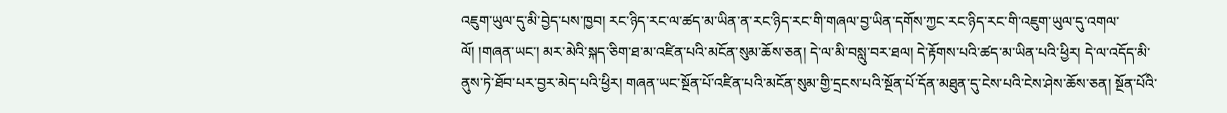འཇུག་ཡུལ་དུ་མི་བྱེད་པས་ཁྱབ། རང་ཉིད་རང་ལ་ཚད་མ་ཡིན་ན་རང་ཉིད་རང་གི་གཞལ་བྱ་ཡིན་དགོས་ཀྱང་རང་ཉིད་རང་གི་འཇུག་ཡུལ་དུ་འགལ་ལོ། །གཞན་ཡང་། མར་མེའི་སྐད་ཅིག་ཐ་མ་འཛིན་པའི་མངོན་སུམ་ཆོས་ཅན། དེ་ལ་མི་བསླུ་བར་ཐལ། དེ་རྟོགས་པའི་ཚད་མ་ཡིན་པའི་ཕྱིར། དེ་ལ་འདོད་མི་ནུས་ཏེ་ཐོབ་པར་བྱར་མེད་པའི་ཕྱིར། གཞན་ཡང་སྔོན་པོ་འཛིན་པའི་མངོན་སུམ་གྱི་དྲངས་པའི་སྔོན་པོ་དོན་མཐུན་དུ་ངེས་པའི་ངེས་ཤེས་ཆོས་ཅན། སྔོན་པོའི་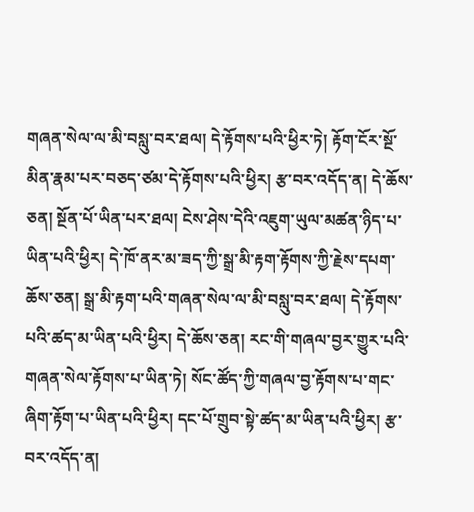གཞན་སེལ་ལ་མི་བསླུ་བར་ཐལ། དེ་རྟོགས་པའི་ཕྱིར་ཏེ། རྟོག་ངོར་སྔོ་མིན་རྣམ་པར་བཅད་ཙམ་དེ་རྟོགས་པའི་ཕྱིར། རྩ་བར་འདོད་ན། དེ་ཆོས་ཅན། སྔོན་པོ་ཡིན་པར་ཐལ། ངེས་ཤེས་དེའི་འཇུག་ཡུལ་མཚན་ཉིད་པ་ཡིན་པའི་ཕྱིར། དེ་ཁོ་ནར་མ་ཟད་ཀྱི་སྒྲ་མི་རྟག་རྟོགས་ཀྱི་རྗེས་དཔག་ཆོས་ཅན། སྒྲ་མི་རྟག་པའི་གཞན་སེལ་ལ་མི་བསླུ་བར་ཐལ། དེ་རྟོགས་པའི་ཚད་མ་ཡིན་པའི་ཕྱིར། དེ་ཆོས་ཅན། རང་གི་གཞལ་བྱར་གྱུར་པའི་གཞན་སེལ་རྟོགས་པ་ཡིན་ཏེ། སོང་ཚོད་ཀྱི་གཞལ་བྱ་རྟོགས་པ་གང་ཞིག་རྟོག་པ་ཡིན་པའི་ཕྱིར། དང་པོ་གྲུབ་སྟེ་ཚད་མ་ཡིན་པའི་ཕྱིར། རྩ་བར་འདོད་ན།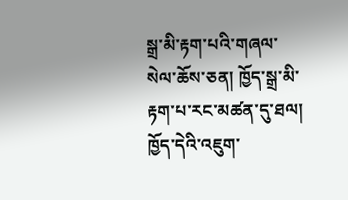སྒྲ་མི་རྟག་པའི་གཞལ་སེལ་ཆོས་ཅན། ཁྱོད་སྒྲ་མི་རྟག་པ་རང་མཚན་དུ་ཐལ། ཁྱོད་དེའི་འཇུག་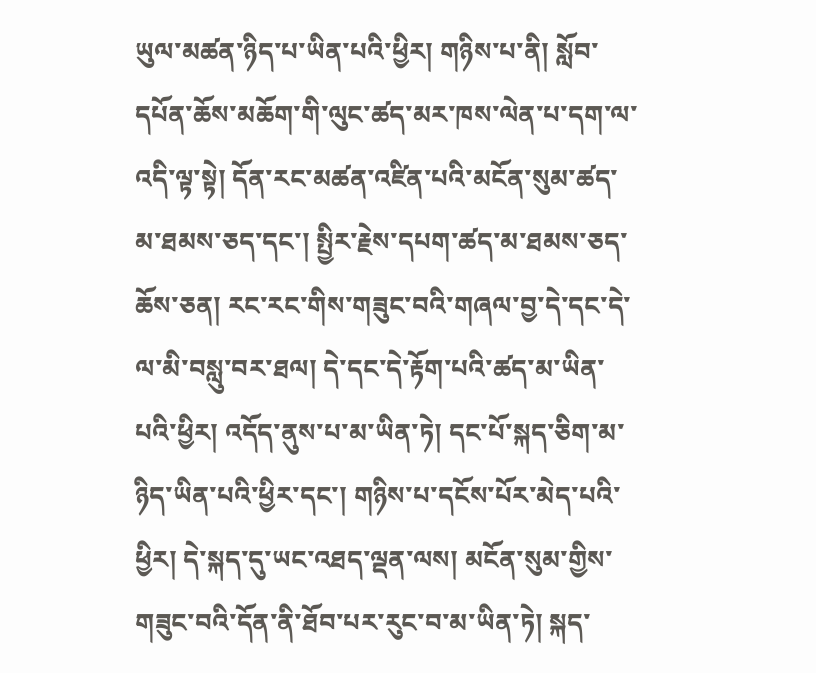ཡུལ་མཚན་ཉིད་པ་ཡིན་པའི་ཕྱིར། གཉིས་པ་ནི། སློབ་དཔོན་ཆོས་མཆོག་གི་ལུང་ཚད་མར་ཁས་ལེན་པ་དག་ལ་འདི་ལྟ་སྟེ། དོན་རང་མཚན་འཛིན་པའི་མངོན་སུམ་ཚད་མ་ཐམས་ཅད་དང་། སྤྱིར་རྗེས་དཔག་ཚད་མ་ཐམས་ཅད་ཆོས་ཅན། རང་རང་གིས་གཟུང་བའི་གཞལ་བྱ་དེ་དང་དེ་ལ་མི་བསླུ་བར་ཐལ། དེ་དང་དེ་རྟོག་པའི་ཚད་མ་ཡིན་པའི་ཕྱིར། འདོད་ནུས་པ་མ་ཡིན་ཏེ། དང་པོ་སྐད་ཅིག་མ་ཉིད་ཡིན་པའི་ཕྱིར་དང་། གཉིས་པ་དངོས་པོར་མེད་པའི་ཕྱིར། དེ་སྐད་དུ་ཡང་འཐད་ལྡན་ལས། མངོན་སུམ་གྱིས་གཟུང་བའི་དོན་ནི་ཐོབ་པར་རུང་བ་མ་ཡིན་ཏེ། སྐད་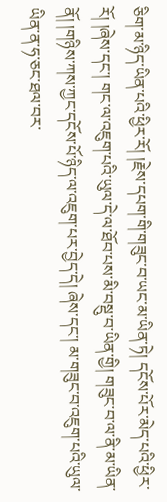ཅིག་མ་ཉིད་ཡིན་པའི་ཕྱིར་རོ། །རྗེས་དཔག་གི་གཟུང་བ་ཡང་མ་ཡིན་ཏེ། དངོས་པོར་མེད་པའི་ཕྱིར་རོ། །ཞེས་དང་། གང་ལ་འཇུག་པའི་ཡུལ་དེ་ལ་ཐོབ་པས་མི་བསྡུ་བ་ཡིན་གྱི། གཟུང་བ་ལ་ནི་མ་ཡིན་ནོ། །གཉིས་ཀས་ཀྱང་དངོས་པོ་ཉིད་ལ་འཇུག་པར་བྱེད་དེ། ཞེས་དང་། མ་གཟུང་བ་འཇུག་པའི་ཡུལ་ཡིན་ན་ཧ་ཅང་ཐལ་བར་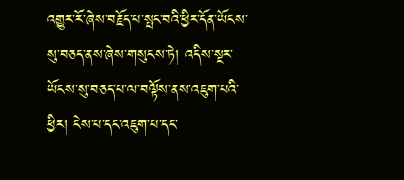འགྱུར་རོ་ཞེས་བརྗོད་པ་སྤང་བའི་ཕྱིར་དོན་ཡོངས་སུ་བཅད་ནས་ཞེས་གསུངས་ཏེ། འདིས་སྔར་ཡོངས་སུ་བཅད་པ་ལ་བལྟོས་ནས་འཇུག་པའི་ཕྱིར། ངེས་པ་དང་འཇུག་པ་དང་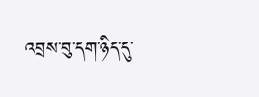འབྲས་བུ་དག་ཉིད་དུ་